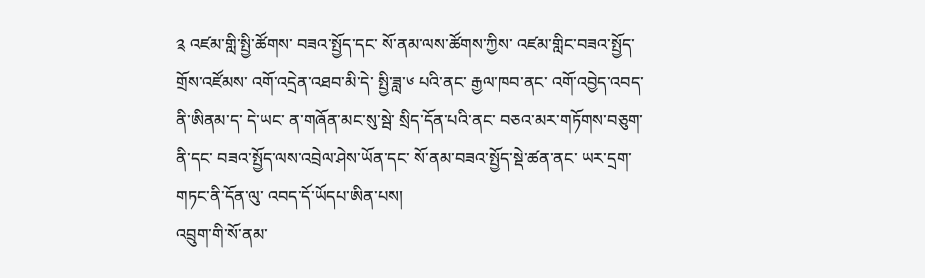༉ འཛམ་གླི་སྤྱི་ཚོགས་ བཟའ་སྤྱོད་དང་ སོ་ནམ་ལས་ཚོགས་ཀྱིས་ འཛམ་གླིང་བཟའ་སྤྱོད་གྲོས་འཛོམས་ འགོ་འདྲེན་འཐབ་མི་དེ་ སྤྱི་ཟླ་༦ པའི་ནང་ རྒྱལ་ཁབ་ནང་ འགོ་འབྱེད་འབད་ནི་ཨིནམ་ད་ དེ་ཡང་ ན་གཞོན་མང་སུ་སྦེ་ སྲིད་དོན་པའི་ནང་ བཅའ་མར་གཏོགས་བཅུག་ནི་དང་ བཟའ་སྤྱོད་ལས་འབྲེལ་ཤེས་ཡོན་དང་ སོ་ནམ་བཟའ་སྤྱོད་སྡེ་ཚན་ནང་ ཡར་དྲག་གཏང་ནི་དོན་ལུ་ འབད་དོ་ཡོདཔ་ཨིན་པས།
འབྲུག་གི་སོ་ནམ་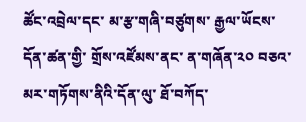ཚོང་འབྲེལ་དང་ མ་རྩ་གཞི་བཙུགས་ རྒྱལ་ཡོངས་དོན་ཚན་གྱི་ གྲོས་འཛོམས་ནང་ ན་གཞོན་༢༠ བཅའ་མར་གཏོགས་ནིའི་དོན་ལུ་ ཐོ་བཀོད་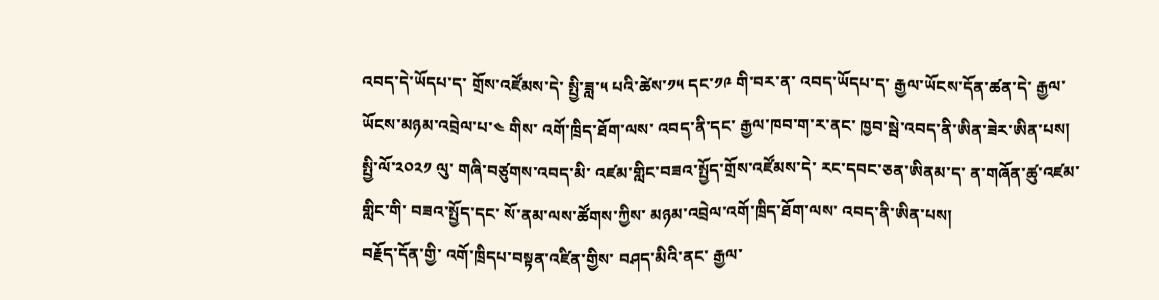འབད་དེ་ཡོདཔ་ད་ གྲོས་འཛོམས་དེ་ སྤྱི་ཟླ་༥ པའི་ཚེས་༡༥ དང་༡༩ གི་བར་ན་ འབད་ཡོདཔ་ད་ རྒྱལ་ཡོངས་དོན་ཚན་དེ་ རྒྱལ་ཡོངས་མཉམ་འབྲེལ་པ་༤ གིས་ འགོ་ཁྲིད་ཐོག་ལས་ འབད་ནི་དང་ རྒྱལ་ཁབ་ག་ར་ནང་ ཁྱབ་སྦེ་འབད་ནི་ཨིན་ཟེར་ཨིན་པས།
སྤྱི་ལོ་༢༠༢༡ ལུ་ གཞི་བཙུགས་འབད་མི་ འཛམ་གླིང་བཟའ་སྤྱོད་གྲོས་འཛོམས་དེ་ རང་དབང་ཅན་ཨིནམ་ད་ ན་གཞོན་ཚུ་འཛམ་གླིང་གི་ བཟའ་སྤྱོད་དང་ སོ་ནམ་ལས་ཚོགས་ཀྱིས་ མཉམ་འབྲེལ་འགོ་ཁྲིད་ཐོག་ལས་ འབད་ནི་ཨིན་པས།
བརྗོད་དོན་གྱི་ འགོ་ཁྲིདཔ་བསྟན་འཛིན་གྱིས་ བཤད་མིའི་ནང་ རྒྱལ་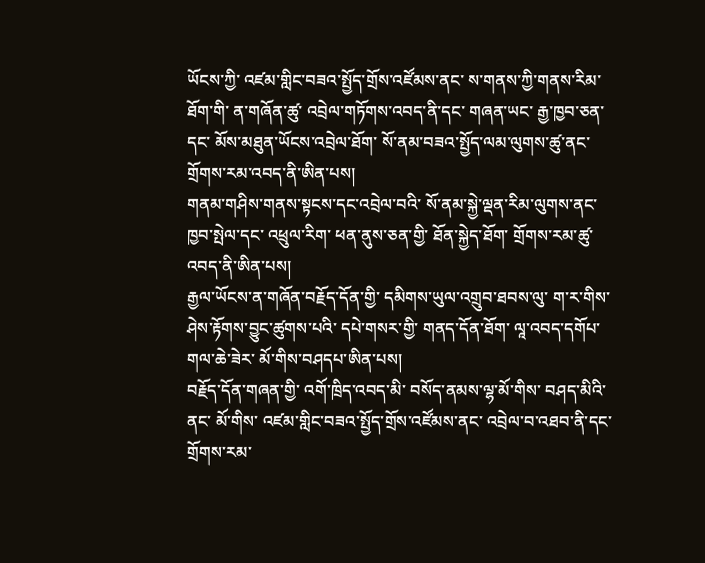ཡོངས་ཀྱི་ འཛམ་གླིང་བཟའ་སྤྱོད་གྲོས་འཛོམས་ནང་ ས་གནས་ཀྱི་གནས་རིམ་ཐོག་གི་ ན་གཞོན་ཚུ་ འབྲེལ་གཏོགས་འབད་ནི་དང་ གཞན་ཡང་ རྒྱ་ཁྱབ་ཅན་དང་ མོས་མཐུན་ཡོངས་འབྲེལ་ཐོག་ སོ་ནམ་བཟའ་སྤྱོད་ལམ་ལུགས་ཚུ་ནང་ གྲོགས་རམ་འབད་ནི་ཨིན་པས།
གནམ་གཤིས་གནས་སྟངས་དང་འབྲེལ་བའི་ སོ་ནམ་སྐྱེ་ལྡན་རིམ་ལུགས་ནང་ ཁྱབ་སྤེལ་དང་ འཕྲུལ་རིག་ ཕན་ནུས་ཅན་གྱི་ ཐོན་སྐྱེད་ཐོག་ གྲོགས་རམ་ཚུ་ འབད་ནི་ཨིན་པས།
རྒྱལ་ཡོངས་ན་གཞོན་བརྗོད་དོན་གྱི་ དམིགས་ཡུལ་འགྲུབ་ཐབས་ལུ་ ག་ར་གིས་ ཤེས་རྟོགས་བྱུང་ཚུགས་པའི་ དཔེ་གསར་གྱི་ གནད་དོན་ཐོག་ ལཱ་འབད་དགོཔ་གལ་ཆེ་ཟེར་ མོ་གིས་བཤདཔ་ཨིན་པས།
བརྗོད་དོན་གཞན་གྱི་ འགོ་ཁྲིད་འབད་མི་ བསོད་ནམས་ལྷ་མོ་གིས་ བཤད་མིའི་ནང་ མོ་གིས་ འཛམ་གླིང་བཟའ་སྤྱོད་གྲོས་འཛོམས་ནང་ འབྲེལ་བ་འཐབ་ནི་དང་ གྲོགས་རམ་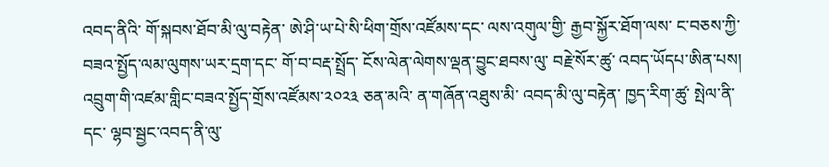འབད་ནིའི་ གོ་སྐབས་ཐོབ་མི་ལུ་བརྟེན་ ཨེ་ཤི་ཡ་པེ་སི་ཕིག་གྲོས་འཛོམས་དང་ ལས་འགུལ་གྱི་ རྒྱབ་སྐྱོར་ཐོག་ལས་ ང་བཅས་ཀྱི་ བཟའ་སྤྱོད་ལམ་ལུགས་ཡར་དྲག་དང་ གོ་བ་བརྡ་སྤྲོད་ ངོས་ལེན་ལེགས་ལྡན་བྱུང་ཐབས་ལུ་ བརྗེ་སོར་ཚུ་ འབད་ཡོདཔ་ཨིན་པས།
འབྲུག་གི་འཛམ་གླིང་བཟའ་སྤྱོད་གྲོས་འཛོམས་༢༠༢༣ ཅན་མའི་ ན་གཞོན་འཐུས་མི་ འབད་མི་ལུ་བརྟེན་ ཁྱད་རིག་ཚུ་ སྤེལ་ནི་དང་ ལྷབ་སྦྱང་འབད་ནི་ལུ་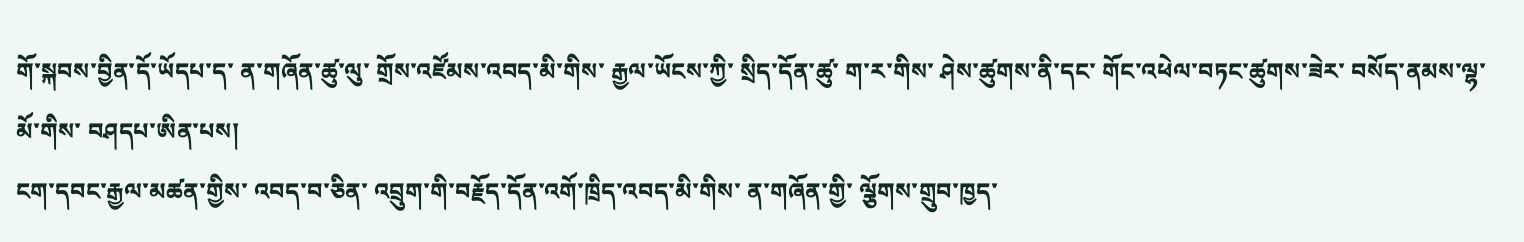གོ་སྐབས་བྱིན་དོ་ཡོདཔ་ད་ ན་གཞོན་ཚུ་ལུ་ གྲོས་འཛོམས་འབད་མི་གིས་ རྒྱལ་ཡོངས་ཀྱི་ སྲིད་དོན་ཚུ་ ག་ར་གིས་ ཤེས་ཚུགས་ནི་དང་ གོང་འཕེལ་བཏང་ཚུགས་ཟེར་ བསོད་ནམས་ལྷ་མོ་གིས་ བཤདཔ་ཨིན་པས།
ངག་དབང་རྒྱལ་མཚན་གྱིས་ འབད་བ་ཅིན་ འབྲུག་གི་བརྗོད་དོན་འགོ་ཁྲིད་འབད་མི་གིས་ ན་གཞོན་གྱི་ ལྕོགས་གྲུབ་ཁྱད་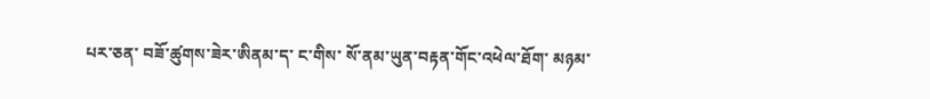པར་ཅན་ བཟོ་ཚུགས་ཟེར་ཨིནམ་ད་ ང་གིས་ སོ་ནམ་ཡུན་བརྟན་གོང་འཕེལ་ཐོག་ མཉམ་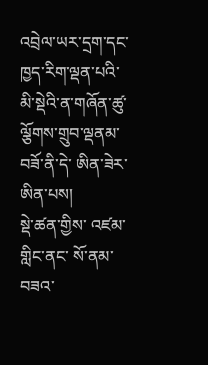འབྲེལ་ཡར་དྲག་དང་ ཁྱད་རིག་ལྡན་པའི་ མི་སྡེའི་ན་གཞོན་ཚུ་ ལྕོགས་གྲུབ་ལྡནམ་བཟོ་ནི་དེ་ ཨིན་ཟེར་ཨིན་པས།
སྡེ་ཚན་གྱིས་ འཛམ་གླིང་ནང་ སོ་ནམ་བཟའ་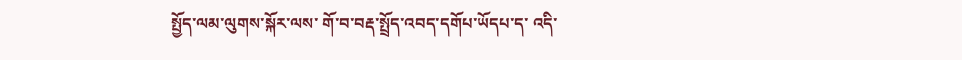སྤྱོད་ལམ་ལུགས་སྐོར་ལས་ གོ་བ་བརྡ་སྤྲོད་འབད་དགོཔ་ཡོདཔ་ད་ འདི་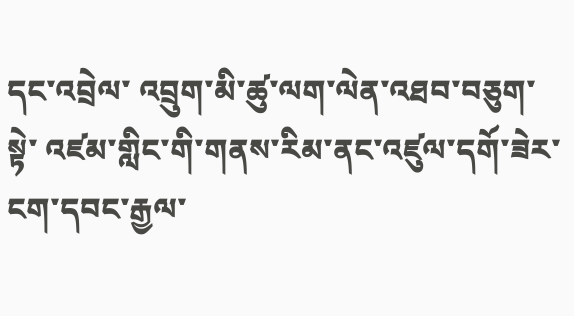དང་འབྲེལ་ འབྲུག་མི་ཚུ་ལག་ལེན་འཐབ་བཅུག་སྟེ་ འཛམ་གླིང་གི་གནས་རིམ་ནང་འཛུལ་དགོ་ཟེར་ ངག་དབང་རྒྱལ་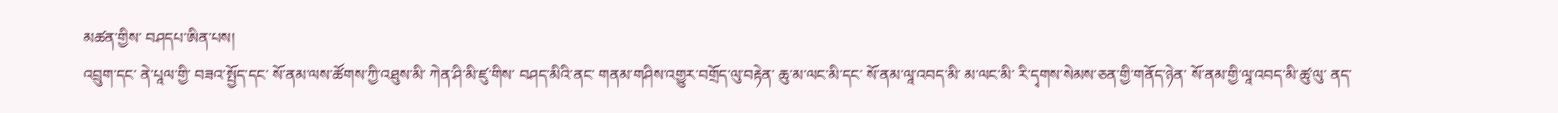མཚན་གྱིས་ བཤདཔ་ཨིན་པས།
འབྲུག་དང་ ནེ་པཱལ་གྱི་ བཟའ་སྤྱོད་དང་ སོ་ནམ་ལས་ཚོགས་ཀྱི་འཐུས་མི་ ཀེན་ཤི་མི་ཛུ་གིས་ བཤད་མིའི་ནང་ གནམ་གཤིས་འགྱུར་བགྲོད་ལུ་བརྟེན་ ཆུ་མ་ལང་མི་དང་ སོ་ནམ་ལཱ་འབད་མི་ མ་ལང་མི་ རི་དྭགས་སེམས་ཅན་གྱི་གནོད་ཉེན་ སོ་ནམ་གྱི་ལཱ་འབད་མི་ཚུ་ལུ་ ནད་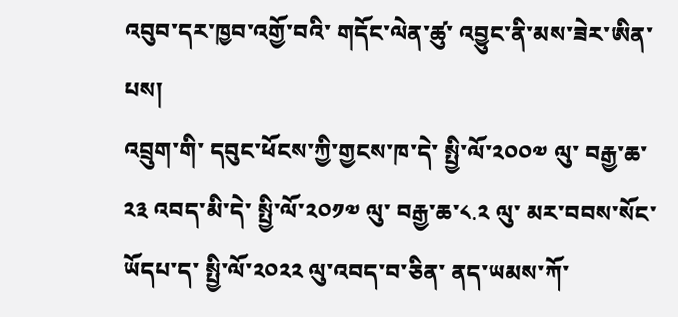འབུབ་དར་ཁྱབ་འགྱོ་བའི་ གདོང་ལེན་ཚུ་ འབྱུང་ནི་མས་ཟེར་ཨིན་པས།
འབྲུག་གི་ དབུང་ཕོངས་ཀྱི་གྱངས་ཁ་དེ་ སྤྱི་ལོ་༢༠༠༧ ལུ་ བརྒྱ་ཆ་༢༣ འབད་མི་དེ་ སྤྱི་ལོ་༢༠༡༧ ལུ་ བརྒྱ་ཆ་༨.༢ ལུ་ མར་བབས་སོང་ཡོདཔ་ད་ སྤྱི་ལོ་༢༠༢༢ ལུ་འབད་བ་ཅིན་ ནད་ཡམས་ཀོ་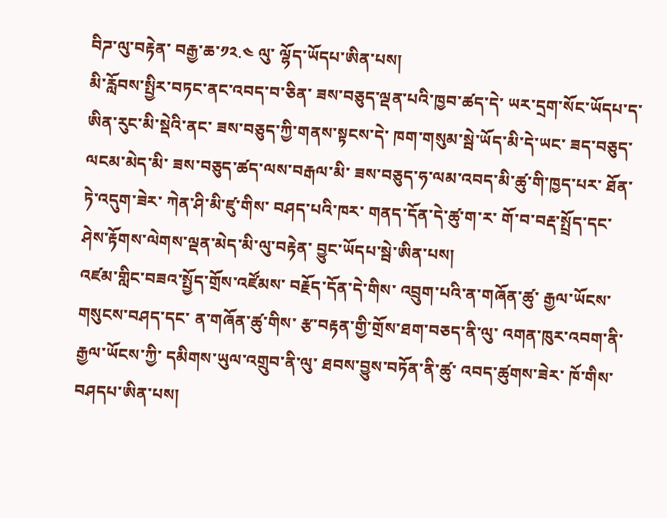བིཌ་ལུ་བརྟེན་ བརྒྱ་ཆ་༡༢.༤ ལུ་ ལྷོད་ཡོདཔ་ཨིན་པས།
མི་རློབས་སྤྱིར་བཏང་ནང་འབད་བ་ཅིན་ ཟས་བཅུད་ལྡན་པའི་ཁྱབ་ཚད་དེ་ ཡར་དྲག་སོང་ཡོདཔ་ད་ ཨིན་རུང་མི་སྡེའི་ནང་ ཟས་བཅུད་ཀྱི་གནས་སྟངས་དེ་ ཁག་གསུམ་སྦེ་ཡོད་མི་དེ་ཡང་ ཟད་བཅུད་ལངམ་མེད་མི་ ཟས་བཅུད་ཚད་ལས་བརྒལ་མི་ ཟས་བཅུད་ཧ་ལམ་འབད་མི་ཚུ་གི་ཁྱད་པར་ ཐོན་ཏེ་འདུག་ཟེར་ ཀེན་ཤི་མི་ཛུ་གིས་ བཤད་པའི་ཁར་ གནད་དོན་དེ་ཚུ་ག་ར་ གོ་བ་བརྡ་སྤྲོད་དང་ ཤེས་རྟོགས་ལེགས་ལྡན་མེད་མི་ལུ་བརྟེན་ བྱུང་ཡོདཔ་སྦེ་ཨིན་པས།
འཛམ་གླིང་བཟའ་སྤྱོད་གྲོས་འཛོམས་ བརྗོད་དོན་དེ་གིས་ འབྲུག་པའི་ན་གཞོན་ཚུ་ རྒྱལ་ཡོངས་གསུངས་བཤད་དང་ ན་གཞོན་ཚུ་གིས་ རྩ་བརྟན་གྱི་གྲོས་ཐག་བཅད་ནི་ལུ་ འགན་ཁུར་འབག་ནི་ རྒྱལ་ཡོངས་ཀྱི་ དམིགས་ཡུལ་འགྲུབ་ནི་ལུ་ ཐབས་བྱུས་བཏོན་ནི་ཚུ་ འབད་ཚུགས་ཟེར་ ཁོ་གིས་བཤདཔ་ཨིན་པས།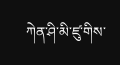ཀེན་ཤི་མི་ཛུ་གིས་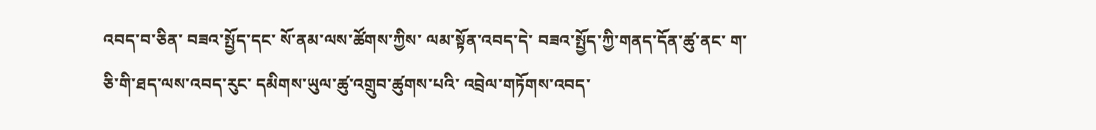འབད་བ་ཅིན་ བཟའ་སྤྱོད་དང་ སོ་ནམ་ལས་ཚོགས་ཀྱིས་ ལམ་སྟོན་འབད་དེ་ བཟའ་སྤྱོད་ཀྱི་གནད་དོན་ཚུ་ནང་ ག་ཅི་གི་ཐད་ལས་འབད་རུང་ དམིགས་ཡུལ་ཚུ་འགྲུབ་ཚུགས་པའི་ འབྲེལ་གཏོགས་འབད་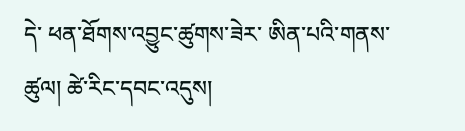དེ་ ཕན་ཐོགས་འབྱུང་ཚུགས་ཟེར་ ཨིན་པའི་གནས་ཚུལ། ཚེ་རིང་དབང་འདུས།